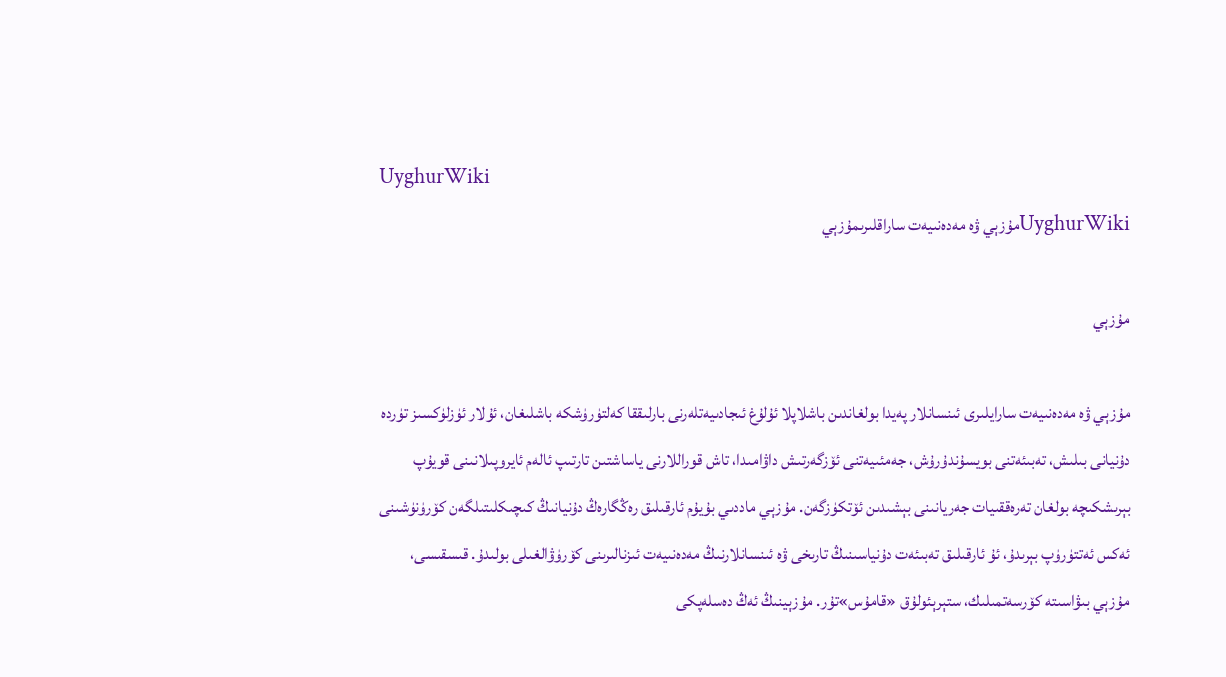UyghurWiki
UyghurWikiمۇزېي ۋە مەدەنىيەت ساراقلىرىمۇزېي

مۇزېي

مۇزېي ۋە مەدەنىيەت سارايلىرى ئىنسانلار پەيدا بولغاندىن باشلاپلا ئۇلۇغ ئىجادىيەتلەرنى بارلىققا كەلتۈرۈشكە باشلىغان، ئۇلار ئۈزلۈكسىز تۈردە دۇنيانى بىلىش، تەبىئەتنى بويسۇندۇرۇش، جەمئىيەتنى ئۆزگەرتىش داۋامىدا، تاش قوراللارنى ياساشتىن تارتىپ ئالەم ئايروپىلانىنى قويۇپ بېرىشكىچە بولغان تەرەققىيات جەريانىنى بېشىدىن ئۆتكۈزگەن. مۇزېي ماددىي بۇيۇم ئارقىلىق رەڭگارەڭ دۇنيانىڭ كىچىكلىتىلگەن كۆرۈنۈشىنى ئەكس ئەتتۈرۈپ بېرىدۇ، ئۇ ئارقىلىق تەبىئەت دۇنياسىنىڭ تارىخى ۋە ئىنسانلارنىڭ مەدەنىيەت ئىزنالىرىنى كۆرۈۋالغىلى بولىدۇ. قىسقىسى، مۇزېي بىۋاسىتە كۆرسەتمىلىك، ستېرېئولۇق «قامۇس»تۇر. مۇزېينىڭ ئەڭ دەسلەپكى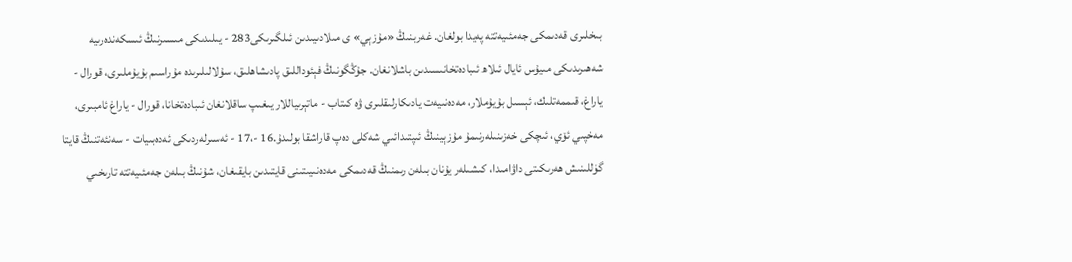بىخلىرى قەدىمكى جەمئىيەتتە پەيدا بولغان. غەربنىڭ «مۇزېي» ى مىلادىيىدىن ئىلگىرىكى283 - يىلىدىكى مىسىرنىڭ ئىسكەندەرىيە شەھىرىدىكى مىيۇس ئايال ئىلاھ ئىبادەتخانىسىدىن باشلانغان. جۇڭگونىڭ فېئوداللىق پادىشاھلىق، سۇلالىلىرىدە مۇراسىم بۇيۇملىرى، قورال - ياراغ، قىممەتلىك، ئېسىل بۇيۇملار، مەدەنىيەت يادىكارلىقلىرى ۋە كىتاب - ماتېرىياللار يىغىپ ساقلانغان ئىبادەتخانا، قورال - ياراغ ئامبىرى، مەخپىي ئۆي، ئىچكى خەزىنىلەرنىمۇ مۇزېينىڭ ئىپتىدائىي شەكلى دەپ قاراشقا بولىدۇ.16 -،17 - ئەسىرلەردىكى ئەدەبىيات - سەنئەتنىڭ قايتا گۈللىنىش ھەرىكىتى داۋامىدا، كىشىلەر يۇنان بىلەن رىمنىڭ قەدىمكى مەدەنىيىتىنى قايتىدىن بايقىغان، شۇنىڭ بىلەن جەمئىيەتتە تارىخىي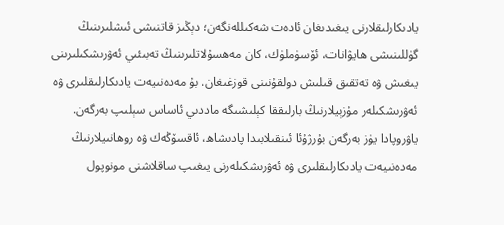يادىكارلىقلارنى يىغىدىغان ئادەت شەكىللەنگەن؛ دېڭىز قاتنىشى ئىشلىرىنىڭ گۈللىنىشى ھايۋانات، ئۆسۈملۈك، كان مەھسۇلاتلىرىنىڭ تەبىئىي ئەۋرىشكىلىرىنى يىغىش ۋە تەتقىق قىلىش دولقۇنىنى قوزغىغان. بۇ مەدەنىيەت يادىكارلىقلىرى ۋە ئەۋرىشكىلەر مۇزېيلارنىڭ بارلىققا كېلىشىگە ماددىي ئاساس سېلىپ بەرگەن. ياۋروپادا يۈز بەرگەن بۇرژۇئا ئىنقىلابىدا پادىشاھ، ئاقسۆڭەك ۋە روھانىيلارنىڭ مەدەنىيەت يادىكارلىقلىرى ۋە ئەۋرىشكىلەرنى يىغىپ ساقلاشنى مونوپول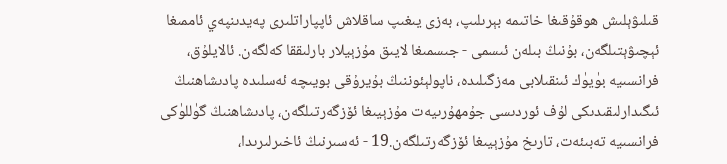قىلىۋېلىش ھوقۇقىغا خاتىمە بېرىلىپ، بەزى يىغىپ ساقلاش ئاپپاراتلىرى پەيدىنپەي ئاممىغا ئېچىۋېتىلگەن، بۇنىڭ بىلەن ئىسمى - جىسمىغا لايىق مۇزېيلار بارلىققا كەلگەن. ئالايلۇق، فرانسىيە بۈيۈك ئىنقىلابى مەزگىلىدە، ناپولېئوننىڭ بۇيرۇقى بويىچە ئەسلىدە پادىشاھنىڭ ئىگىدارلىقىدىكى لۇف ئوردىسى جۇمھۇرىيەت مۇزېيىغا ئۆزگەرتىلگەن، پادىشاھنىڭ گۈللۈكى فرانسىيە تەبىئەت، تارىخ مۇزېيىغا ئۆزگەرتىلگەن.19 - ئەسىرنىڭ ئاخىرلىرىدا،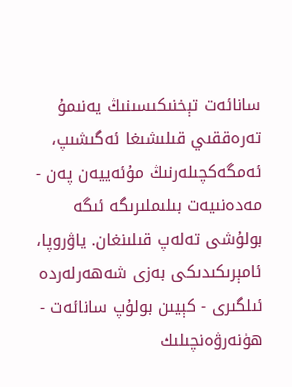سانائەت تېخنىكىسىنىڭ يەنىمۇ تەرەققىي قىلىشىغا ئەگىشىپ، ئەمگەكچىلەرنىڭ مۇئەييەن پەن - مەدەنىيەت بىلىملىرىگە ئىگە بولۇشى تەلەپ قىلىنغان. ياۋروپا، ئامېرىكىدىكى بەزى شەھەرلەردە ئىلگىرى - كېيىن بولۇپ سانائەت - ھۈنەرۋەنچىلىك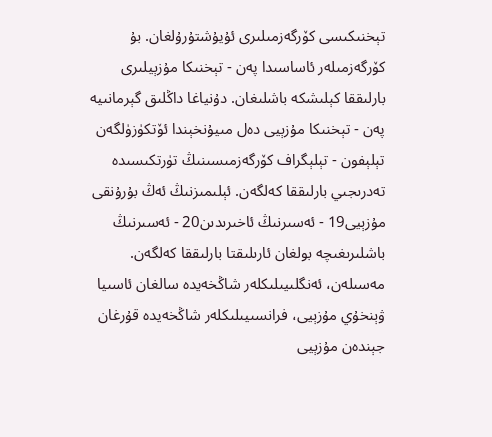تېخنىكىسى كۆرگەزمىلىرى ئۇيۇشتۇرۇلغان. بۇ كۆرگەزمىلەر ئاساسىدا پەن - تېخنىكا مۇزېيلىرى بارلىققا كېلىشكە باشلىغان. دۇنياغا داڭلىق گېرمانىيە پەن - تېخنىكا مۇزېيى دەل مىيۇنخېندا ئۆتكۈزۈلگەن تېلېفون - تېلېگراف كۆرگەزمىسىنىڭ تۈرتكىسىدە تەدرىجىي بارلىققا كەلگەن. ئېلىمىزنىڭ ئەڭ بۇرۇنقى مۇزېيى19 - ئەسىرنىڭ ئاخىرىدىن20 - ئەسىرنىڭ باشلىرىغىچە بولغان ئارىلىقتا بارلىققا كەلگەن. مەسىلەن، ئەنگلىيىلىكلەر شاڭخەيدە سالغان ئاسىيا ۋېنخۇي مۇزېيى، فرانسىيىلىكلەر شاڭخەيدە قۇرغان جېندەن مۇزېيى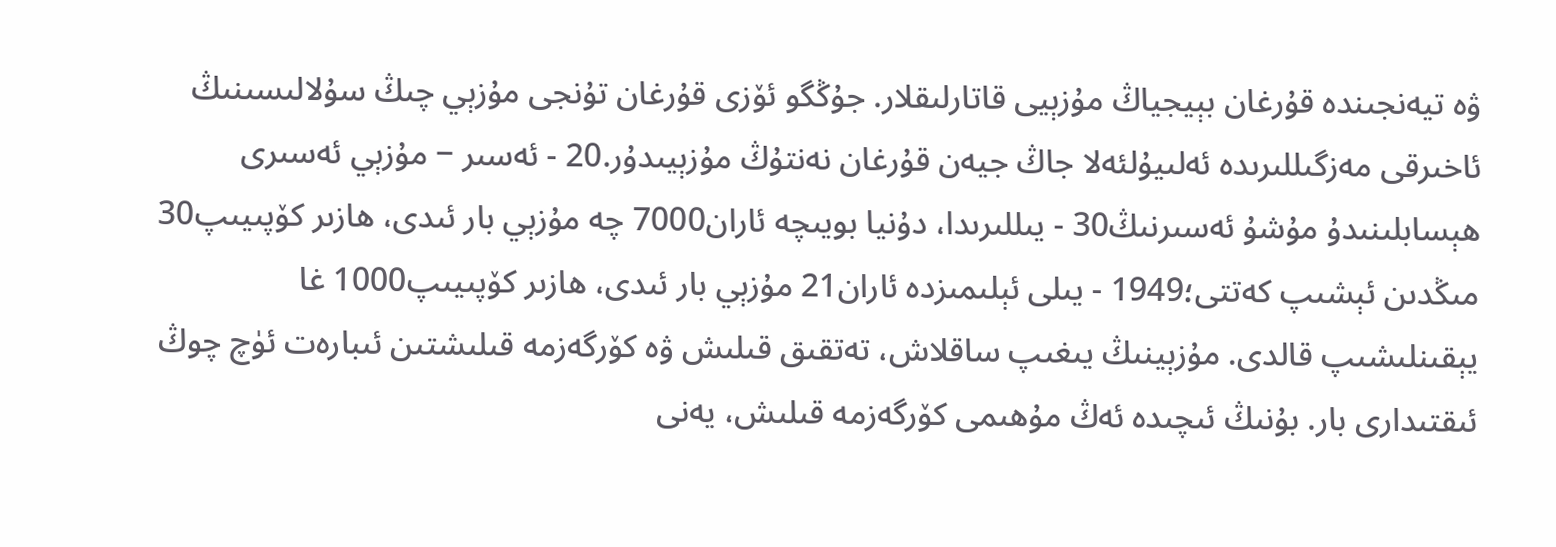ۋە تيەنجىندە قۇرغان بېيجياڭ مۇزېيى قاتارلىقلار. جۇڭگو ئۆزى قۇرغان تۇنجى مۇزېي چىڭ سۇلالىسىنىڭ ئاخىرقى مەزگىللىرىدە ئەلىيۇلئەلا جاڭ جيەن قۇرغان نەنتۇڭ مۇزېيىدۇر.20 - ئەسىر − مۇزېي ئەسىرى ھېسابلىنىدۇ مۇشۇ ئەسىرنىڭ30 - يىللىرىدا، دۇنيا بويىچە ئاران7000 چە مۇزېي بار ئىدى، ھازىر كۆپىيىپ30 مىڭدىن ئېشىپ كەتتى؛1949 - يىلى ئېلىمىزدە ئاران21 مۇزېي بار ئىدى، ھازىر كۆپىيىپ1000 غا يېقىنلىشىپ قالدى. مۇزېينىڭ يىغىپ ساقلاش، تەتقىق قىلىش ۋە كۆرگەزمە قىلىشتىن ئىبارەت ئۈچ چوڭ ئىقتىدارى بار. بۇنىڭ ئىچىدە ئەڭ مۇھىمى كۆرگەزمە قىلىش، يەنى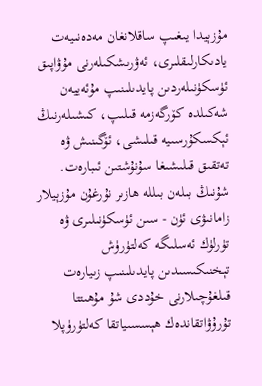مۇزېيدا يىغىپ ساقلانغان مەدەنىيەت يادىكارلىقلىرى، ئەۋرىشكىلەرنى مۇۋاپىق ئۈسكۈنىلەردىن پايدىلىنىپ مۇئەييەن شەكىلدە كۆرگەزمە قىلىپ، كىشىلەرنىڭ ئېكسكۇرسىيە قىلىشى، ئۆگىنىش ۋە تەتقىق قىلىشىغا سۇنۇشتىن ئىبارەت. شۇنىڭ بىلەن بىللە ھازىر نۇرغۇن مۇزېيلار زامانىۋى ئۈن - سىن ئۈسكۈنىلىرى ۋە تۈرلۈك ئەسلىگە كەلتۈرۈش تېخنىكىسىدىن پايدىلىنىپ زىيارەت قىلغۇچىلارنى خۇددى شۇ مۇھىتتا تۇرۇۋاتقاندەك ھېسسىياتقا كەلتۈرۈپلا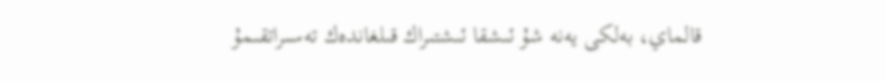قالماي، بەلكى يەنە شۇ ئىشقا ئىشتىراك قىلغاندەك تەسىراتقىمۇ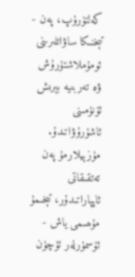كەلتۈرۈپ، پەن - تېخنىكا ساۋاتلىرىنى ئومۇملاشتۇرۇش ۋە تەربىيە بېرىش ئۈنۈمىنى ئاشۇرۇۋاتىدۇ. مۇزېيلارمۇ پەن تەتقىقاتى ئاپپاراتىدۇر، تېخىمۇ مۇھىمى ياش - ئۆسمۈرلەر ئۈچۈن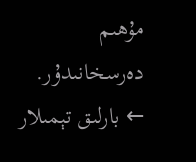مۇھىم دەرسخانىدۇر.
← بارلىق تېمىلار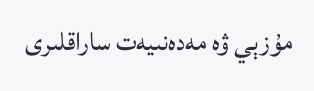مۇزېي ۋە مەدەنىيەت ساراقلىرى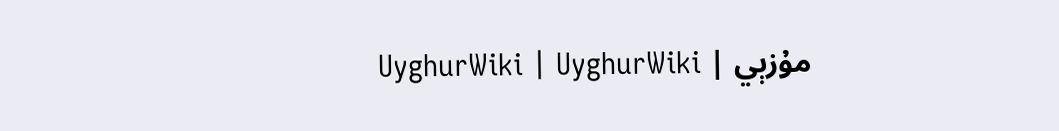مۇزېي | UyghurWiki | UyghurWiki